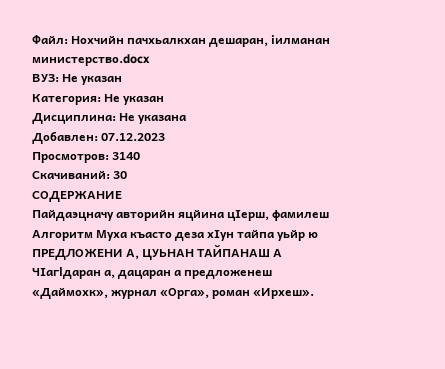Файл: Нохчийн пачхьалкхан дешаран, iилманан министерство.docx
ВУЗ: Не указан
Категория: Не указан
Дисциплина: Не указана
Добавлен: 07.12.2023
Просмотров: 3140
Скачиваний: 30
СОДЕРЖАНИЕ
Пайдаэцначу авторийн яцйина цIерш, фамилеш
Алгоритм Муха къасто деза хIун тайпа уьйр ю
ПРЕДЛОЖЕНИ А, ЦУЬНАН ТАЙПАНАШ А
ЧIaгlдаран а, дацаран а предложенеш
«Даймохк», журнал «Орга», роман «Ирхеш».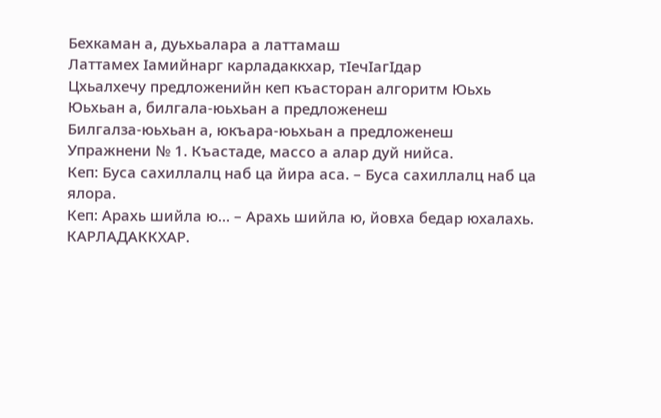Бехкаман а, дуьхьалара а латтамаш
Латтамех Iамийнарг карладаккхар, тIечIагIдар
Цхьалхечу предложенийн кеп къасторан алгоритм Юьхь
Юьхьан а, билгала-юьхьан а предложенеш
Билгалза-юьхьан а, юкъара-юьхьан а предложенеш
Упражнени № 1. Къастаде, массо а алар дуй нийса.
Кеп: Буса сахиллалц наб ца йира аса. – Буса сахиллалц наб ца ялора.
Кеп: Арахь шийла ю… – Арахь шийла ю, йовха бедар юхалахь.
КАРЛАДАККХАР.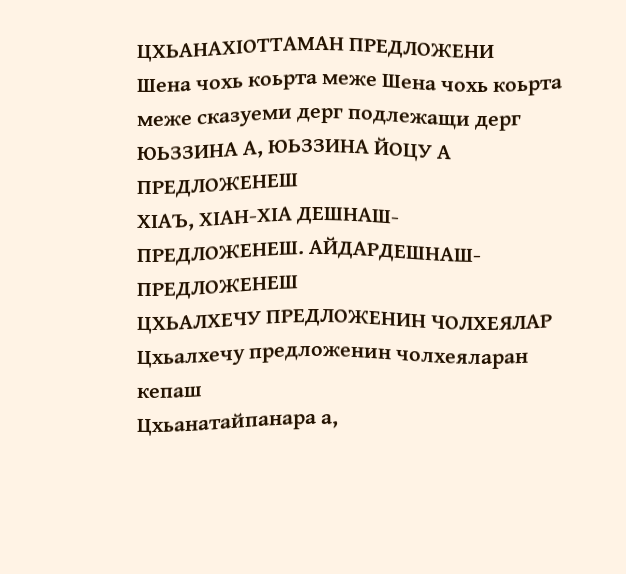ЦХЬАНАХIОТТАМАН ПРЕДЛОЖЕНИ
Шена чохь коьрта меже Шена чохь коьрта меже сказуеми дерг подлежащи дерг
ЮЬЗЗИНА А, ЮЬЗЗИНА ЙОЦУ А ПРЕДЛОЖЕНЕШ
ХIАЪ, ХIАН-ХIА ДЕШНАШ-ПРЕДЛОЖЕНЕШ. АЙДАРДЕШНАШ-ПРЕДЛОЖЕНЕШ
ЦХЬАЛХЕЧУ ПРЕДЛОЖЕНИН ЧОЛХЕЯЛАР
Цхьалхечу предложенин чолхеяларан кепаш
Цхьанатайпанара а,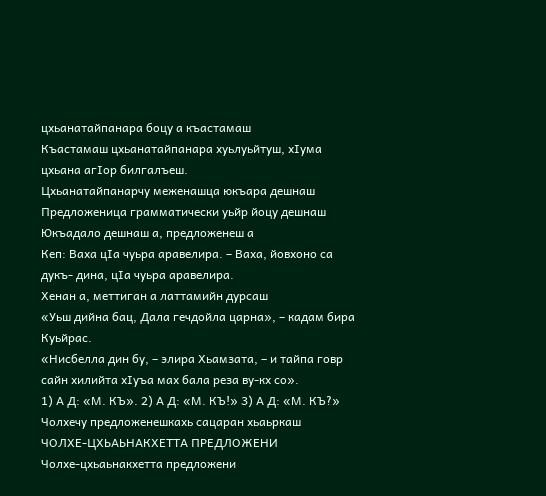цхьанатайпанара боцу а къастамаш
Къастамаш цхьанатайпанара хуьлуьйтуш, хIума цхьана агIор билгалъеш.
Цхьанатайпанарчу меженашца юкъара дешнаш
Предложеница грамматически уьйр йоцу дешнаш
Юкъадало дешнаш а, предложенеш а
Кеп: Ваха цIа чуьра аравелира. – Ваха, йовхоно са дукъ- дина, цIа чуьра аравелира.
Хенан а, меттиган а латтамийн дурсаш
«Уьш дийна бац, Дала гечдойла царна», – кадам бира Куьйрас.
«Нисбелла дин бу, – элира Хьамзата, – и тайпа говр сайн хилийта хIуъа мах бала реза ву-кх со».
1) А Д: «М. КЪ». 2) А Д: «М. КЪ!» 3) А Д: «М. КЪ?»
Чолхечу предложенешкахь сацаран хьаьркаш
ЧОЛХЕ-ЦХЬАЬНАКХЕТТА ПРЕДЛОЖЕНИ
Чолхе-цхьаьнакхетта предложени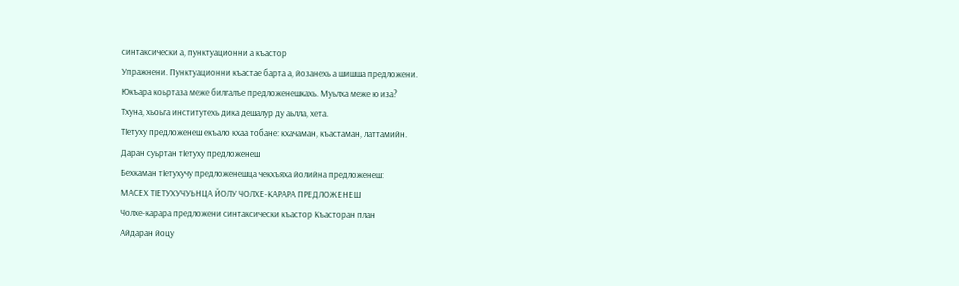синтаксически а, пунктуационни а къастор
Упражнени. Пунктуационни къастае барта а, йозанехь а шишша предложени.
Юкъара коьртаза меже билгалъе предложенешкахь. Муьлха меже ю иза?
Тхуна, хьоьга институтехь дика дешалур ду аьлла, хета.
ТIетуху предложенеш екъало кхаа тобане: кхачаман, къастаман, латтамийн.
Даран суьртан тIетуху предложенеш
Бехкаман тIетухучу предложенешца чекхъяха йолийна предложенеш:
МАСЕХ ТIЕТУХУЧУЬНЦА ЙОЛУ ЧОЛХЕ-КАРАРА ПРЕДЛОЖЕНЕШ
Чолхе-карара предложени синтаксически къастор Къасторан план
Айдаран йоцу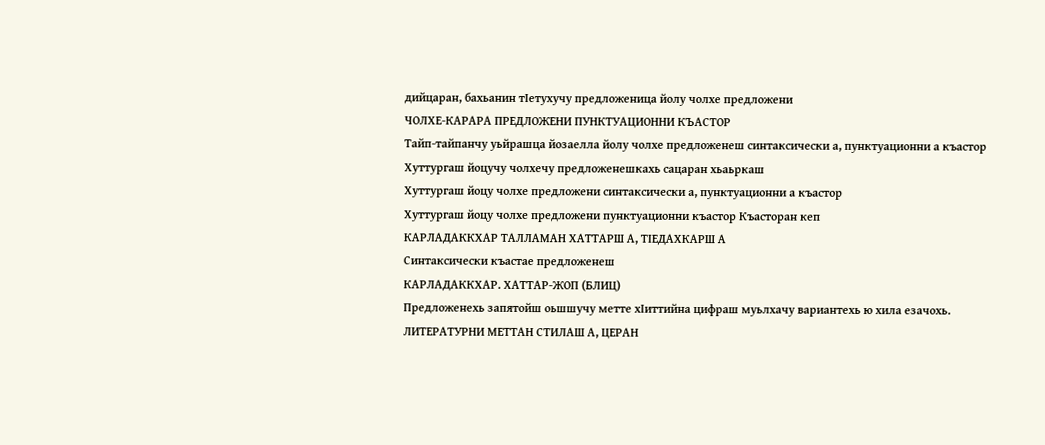дийцаран, бахьанин тIетухучу предложеница йолу чолхе предложени
ЧОЛХЕ-КАРАРА ПРЕДЛОЖЕНИ ПУНКТУАЦИОННИ КЪАСТОР
Тайп-тайпанчу уьйрашца йозаелла йолу чолхе предложенеш синтаксически а, пунктуационни а къастор
Хуттургаш йоцучу чолхечу предложенешкахь сацаран хьаьркаш
Хуттургаш йоцу чолхе предложени синтаксически а, пунктуационни а къастор
Хуттургаш йоцу чолхе предложени пунктуационни къастор Къасторан кеп
КАРЛАДАККХАР ТАЛЛАМАН ХАТТАРШ А, ТIЕДАХКАРШ А
Синтаксически къастае предложенеш
КАРЛАДАККХАР. ХАТТАР-ЖОП (БЛИЦ)
Предложенехь запятойш оьшшучу метте хIиттийна цифраш муьлхачу вариантехь ю хила езачохь.
ЛИТЕРАТУРНИ МЕТТАН СТИЛАШ А, ЦЕРАН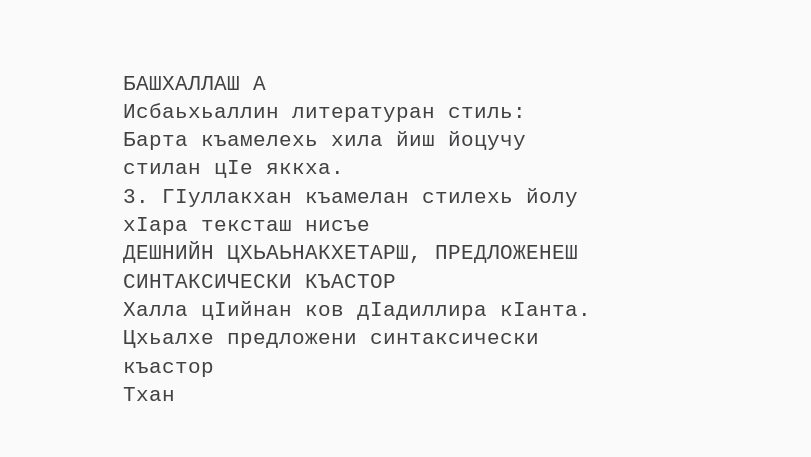БАШХАЛЛАШ А
Исбаьхьаллин литературан стиль:
Барта къамелехь хила йиш йоцучу стилан цIе яккха.
3. ГIуллакхан къамелан стилехь йолу хIара тексташ нисъе
ДЕШНИЙН ЦХЬАЬНАКХЕТАРШ, ПРЕДЛОЖЕНЕШ СИНТАКСИЧЕСКИ КЪАСТОР
Халла цIийнан ков дIадиллира кIанта.
Цхьалхе предложени синтаксически къастор
Тхан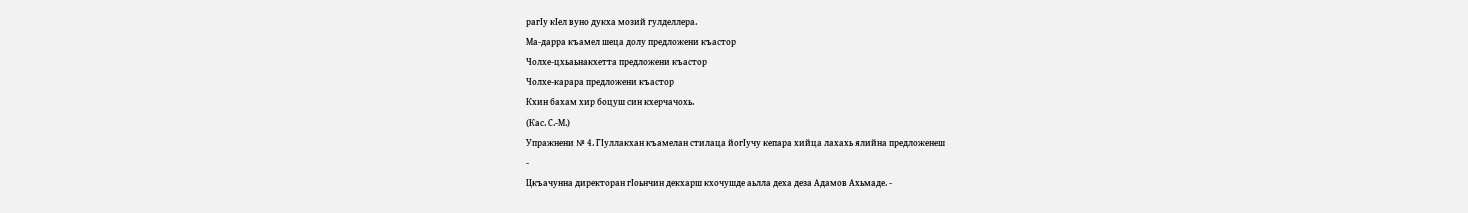рагIу кIел вуно дукха мозий гулделлера.
Ма-дарра къамел шеца долу предложени къастор
Чолхе-цхьаьнакхетта предложени къастор
Чолхе-карара предложени къастор
Кхин бахам хир боцуш син кхерчачохь.
(Кас. С.-М.)
Упражнени № 4. ГIуллакхан къамелан стилаца йогIучу кепара хийца лахахь ялийна предложенеш
-
Цкъачунна директоран гIоьнчин декхарш кхочушде аьлла деха деза Адамов Ахьмаде. -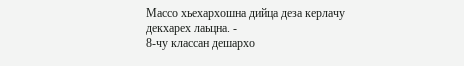Массо хьехархошна дийца деза керлачу декхарех лаьцна. -
8-чу классан дешархо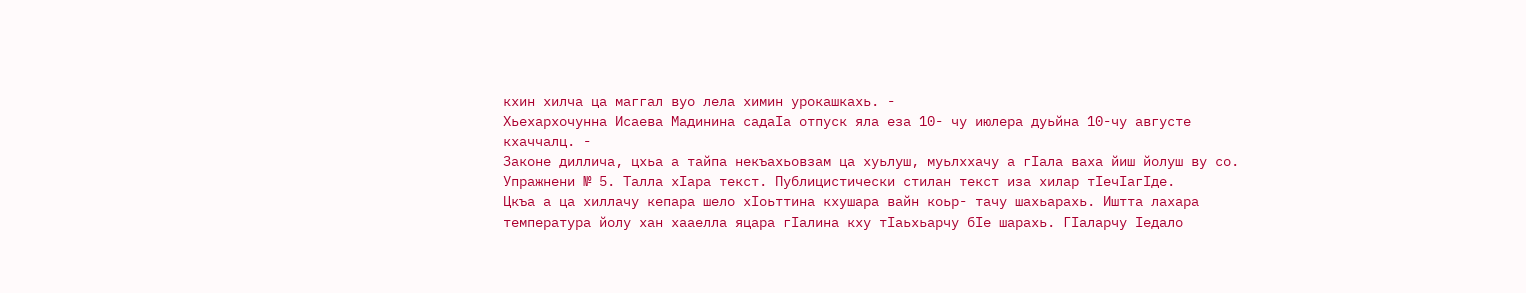кхин хилча ца маггал вуо лела химин урокашкахь. -
Хьехархочунна Исаева Мадинина садаIа отпуск яла еза 10- чу июлера дуьйна 10-чу августе кхаччалц. -
Законе диллича, цхьа а тайпа некъахьовзам ца хуьлуш, муьлххачу а гIала ваха йиш йолуш ву со.
Упражнени № 5. Талла хIара текст. Публицистически стилан текст иза хилар тIечIагIде.
Цкъа а ца хиллачу кепара шело хIоьттина кхушара вайн коьр- тачу шахьарахь. Иштта лахара температура йолу хан хааелла яцара гIалина кху тIаьхьарчу бIе шарахь. ГIаларчу Iедало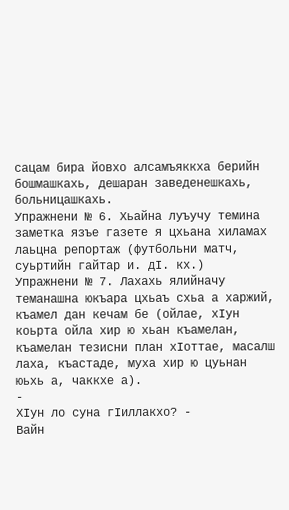сацам бира йовхо алсамъяккха берийн бошмашкахь, дешаран заведенешкахь, больницашкахь.
Упражнени № 6. Хьайна луъучу темина заметка язъе газете я цхьана хиламах лаьцна репортаж (футбольни матч, суьртийн гайтар и. дI. кх.)
Упражнени № 7. Лахахь ялийначу теманашна юкъара цхьаъ схьа а харжий, къамел дан кечам бе (ойлае, хIун коьрта ойла хир ю хьан къамелан, къамелан тезисни план хIоттае, масалш лаха, къастаде, муха хир ю цуьнан юьхь а, чаккхе а).
-
ХIун ло суна гIиллакхо? -
Вайн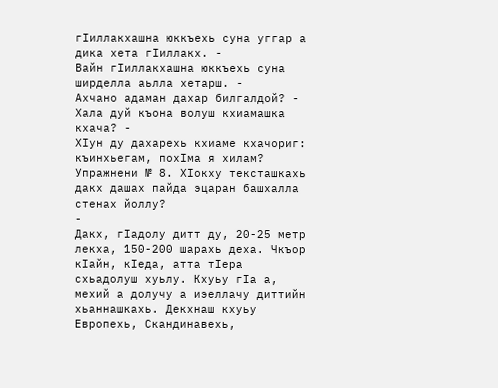гIиллакхашна юккъехь суна уггар а дика хета гIиллакх. -
Вайн гIиллакхашна юккъехь суна ширделла аьлла хетарш. -
Ахчано адаман дахар билгалдой? -
Хала дуй къона волуш кхиамашка кхача? -
ХIун ду дахарехь кхиаме кхачориг: къинхьегам, похIма я хилам?
Упражнени № 8. ХIокху тексташкахь дакх дашах пайда эцаран башхалла стенах йоллу?
-
Дакх, гIадолу дитт ду, 20-25 метр лекха, 150-200 шарахь деха. Чкъор кIайн, кIеда, атта тIера схьадолуш хуьлу. Кхуьу гIа а, мехий а долучу а иэеллачу диттийн хьаннашкахь. Декхнаш кхуьу Европехь, Скандинавехь,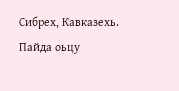Сибрех, Кавказехь.
Пайда оьцу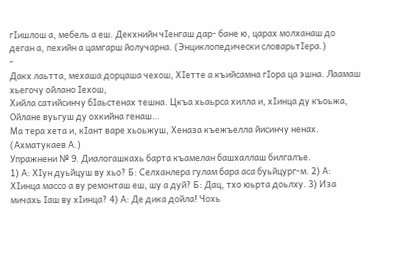гIишлош а, мебель а еш. Декхнийн чIенгаш дар- бане ю, царах молханаш до деган а, пехийн а цамгарш йолучарна. (Энциклопедически словарьтIера.)
-
Дакх лаьтта, мехаша дорцаша чехош, ХIетте а къийсамна гIора ца эшна. Лаамаш хьегочу ойлано Iехош,
Хийла сатийсинчу бIаьстенах тешна. Цкъа хьаьрса хилла и, хIинца ду къоьжа, Ойлане вуьгуш ду охкийна генаш…
Ма тера хета и, кIант варе хьоьжуш, Хеназа къежъелла йисинчу ненах.
(Ахматукаев А.)
Упражнени № 9. Диалогашкахь барта къамелан башхаллаш билгалъе.
1) А: ХIун дуьйцуш ву хьо? Б: Селханлера гулам бара аса буьйцург-м. 2) А: ХIинца массо а ву ремонташ еш, шу а дуй? Б: Дац, тхо юьрта доьлху. 3) Иза мичахь Iаш ву хIинца? 4) А: Де дика дойла! Чохь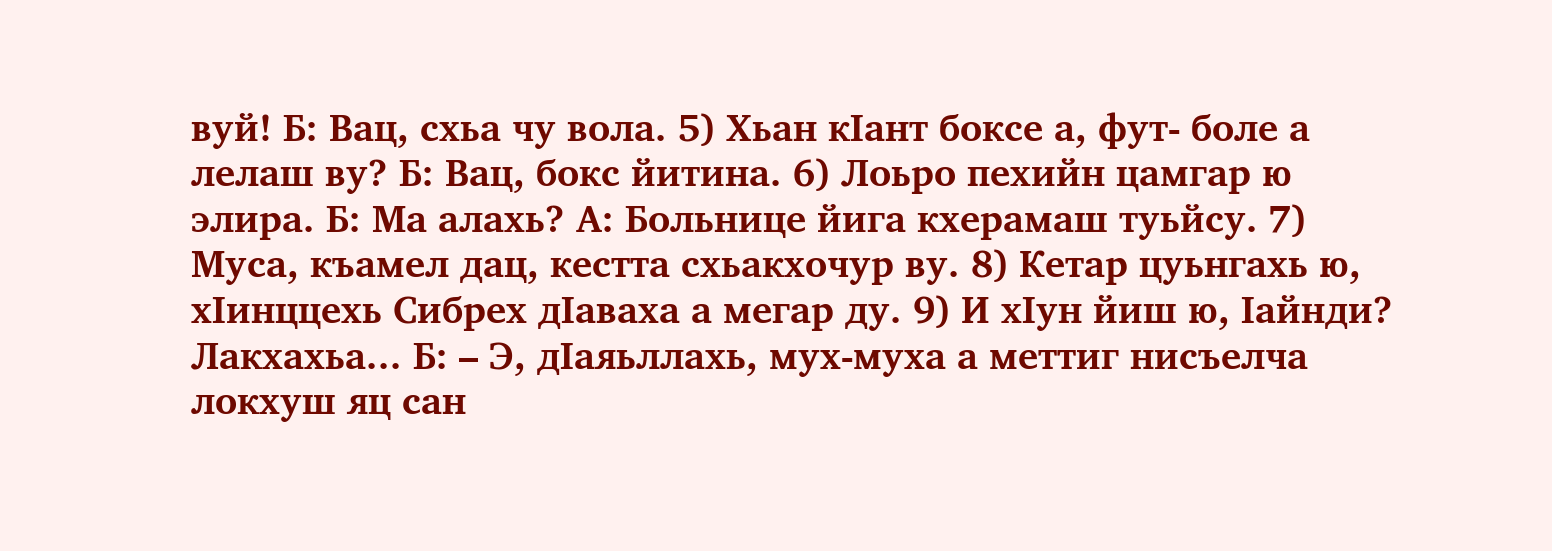вуй! Б: Вац, схьа чу вола. 5) Хьан кIант боксе а, фут- боле а лелаш ву? Б: Вац, бокс йитина. 6) Лоьро пехийн цамгар ю элира. Б: Ма алахь? А: Больнице йига кхерамаш туьйсу. 7) Муса, къамел дац, кестта схьакхочур ву. 8) Кетар цуьнгахь ю, хIинццехь Сибрех дIаваха а мегар ду. 9) И хIун йиш ю, Iайнди? Лакхахьа... Б: – Э, дIаяьллахь, мух-муха а меттиг нисъелча локхуш яц сан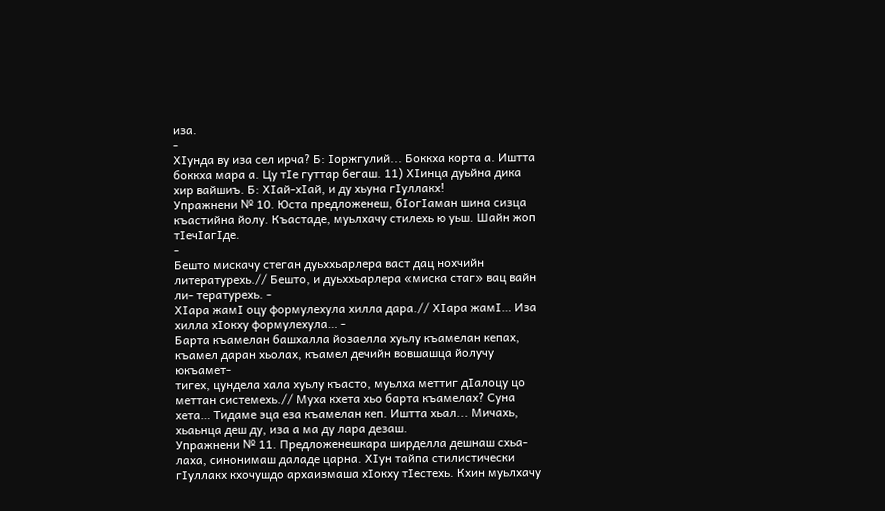иза.
-
ХIунда ву иза сел ирча? Б: Iоржгулий... Боккха корта а. Иштта боккха мара а. Цу тIе гуттар бегаш. 11) ХIинца дуьйна дика хир вайшиъ. Б: ХIай-хIай, и ду хьуна гIуллакх!
Упражнени № 10. Юста предложенеш, бIогIаман шина сизца къастийна йолу. Къастаде, муьлхачу стилехь ю уьш. Шайн жоп тIечIагIде.
-
Бешто мискачу стеган дуьххьарлера васт дац нохчийн литературехь.// Бешто, и дуьххьарлера «миска стаг» вац вайн ли- тературехь. -
ХIара жамI оцу формулехула хилла дара.// ХIара жамI… Иза хилла хIокху формулехула… -
Барта къамелан башхалла йозаелла хуьлу къамелан кепах, къамел даран хьолах, къамел дечийн вовшашца йолучу юкъамет-
тигех, цундела хала хуьлу къасто, муьлха меттиг дIалоцу цо меттан системехь.// Муха кхета хьо барта къамелах? Суна хета… Тидаме эца еза къамелан кеп. Иштта хьал... Мичахь, хьаьнца деш ду, иза а ма ду лара дезаш.
Упражнени № 11. Предложенешкара ширделла дешнаш схьа- лаха, синонимаш даладе царна. ХIун тайпа стилистически гIуллакх кхочушдо архаизмаша хIокху тIестехь. Кхин муьлхачу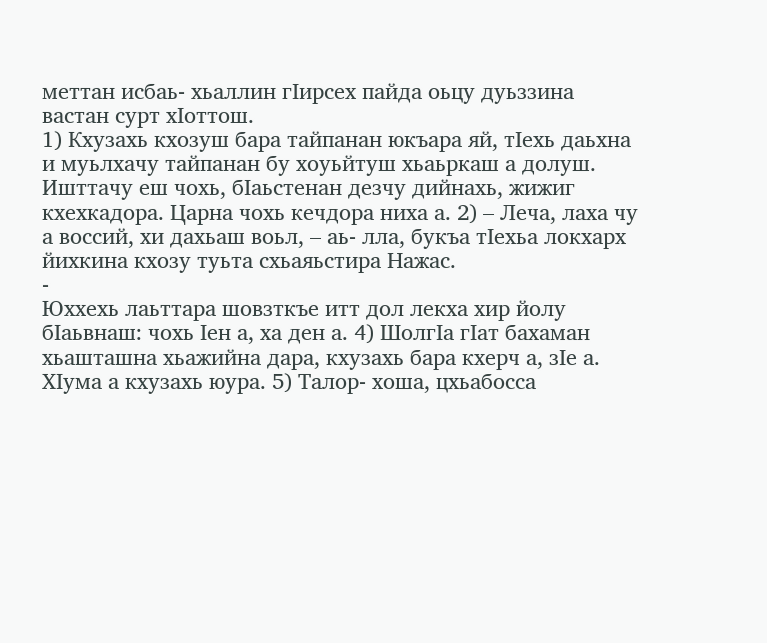меттан исбаь- хьаллин гIирсех пайда оьцу дуьззина вастан сурт хIоттош.
1) Кхузахь кхозуш бара тайпанан юкъара яй, тIехь даьхна и муьлхачу тайпанан бу хоуьйтуш хьаьркаш а долуш. Ишттачу еш чохь, бIаьстенан дезчу дийнахь, жижиг кхехкадора. Царна чохь кечдора ниха а. 2) – Леча, лаха чу а воссий, хи дахьаш воьл, – аь- лла, букъа тIехьа локхарх йихкина кхозу туьта схьаяьстира Нажас.
-
Юххехь лаьттара шовзткъе итт дол лекха хир йолу бIаьвнаш: чохь Iен а, ха ден а. 4) ШолгIа гIат бахаман хьашташна хьажийна дара, кхузахь бара кхерч а, зIе а. ХIума а кхузахь юура. 5) Талор- хоша, цхьабосса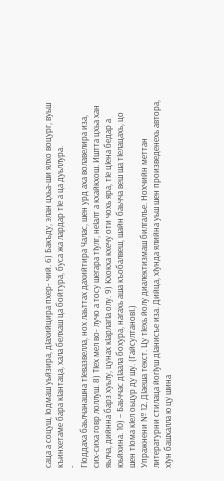саца а соцуш, Iодмаш уьйзира, дIахийцира пхер- чий. 6) Бакъду, элан цхьа-ши ялхо воцург, вуьш къинхетаме бара кIантаца, хала белхаш ца бойтура, буса жа лардар тIе а ца дуьллура.
-
ГIоддаха баьлчанашна тIевазвелла, нох лаьттах дахийтира Чалас, шен урд аха волавелира иза, сих-сиха говр лоллуш. 8) ТIех мел во- лучо а тосу шегара тIулг, неIалт а кхайкхош. Иштта цхьа хан яьлча, дийнна барз хуьлу, цунах кIарлагIа олу. 9) Кхокха кхечу оти чохь яра, тIе цIена бедар а юьйхина. 10) – Баьччас дIаала бохура, нагахь аша къобалвеш, шайн баьчча веш ша тIелацахь, цо шен тIома кIел оьцур ду шу. (ГайсултановI.)
Упражнени № 12. ДIаеша текст. Цу тIехь йолу диалектизмаш билгалъе. Нохчийн меттан литературни стилаца йогIуш дIанисъе иза. Дийца, хIунда ялийна уьш шен произведенехь автора, хIун башхалла ю цу шина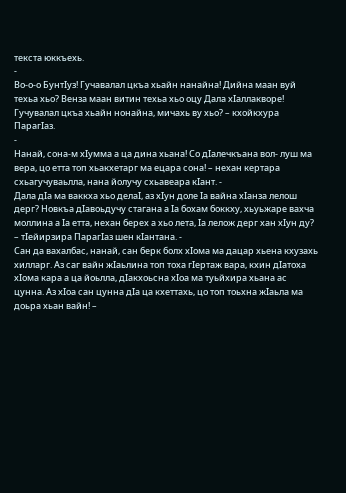текста юккъехь.
-
Во-о-о БунтIуз! Гучавалал цкъа хьайн нанайна! Дийна маан вуй техьа хьо? Венза маан витин техьа хьо оцу Дала хIаллакворе!
Гучувалал цкъа хьайн нонайна, мичахь ву хьо? – кхойкхура ПарагIаз.
-
Нанай, сона-м хIумма а ца дина хьана! Со дIалечкъана вол- луш ма вера, цо етта топ хьакхетарг ма ецара сона! – нехан кертара схьагучуваьлла, нана йолучу схьавеара кIант. -
Дала дIа ма ваккха хьо делаI, аз хIун доле Iа вайна хIанза лелош дерг? Новкъа дIавоьдучу стагана а Iа бохам боккху, хьуьжаре вахча моллина а Iа етта, нехан берех а хьо лета, Iа лелож дерг хан хIун ду? – тIейирзира ПарагIаз шен кIантана. -
Сан да вахалбас, нанай, сан берк болх хIома ма дацар хьена кхузахь хилларг. Аз саг вайн жIаьлина топ тоха гIертаж вара, кхин дIатоха хIома кара а ца йоьлла, дIакхоьсна хIоа ма туьйхира хьана ас цунна. Аз хIоа сан цунна дIа ца кхеттахь, цо топ тоьхна жIаьла ма доьра хьан вайн! –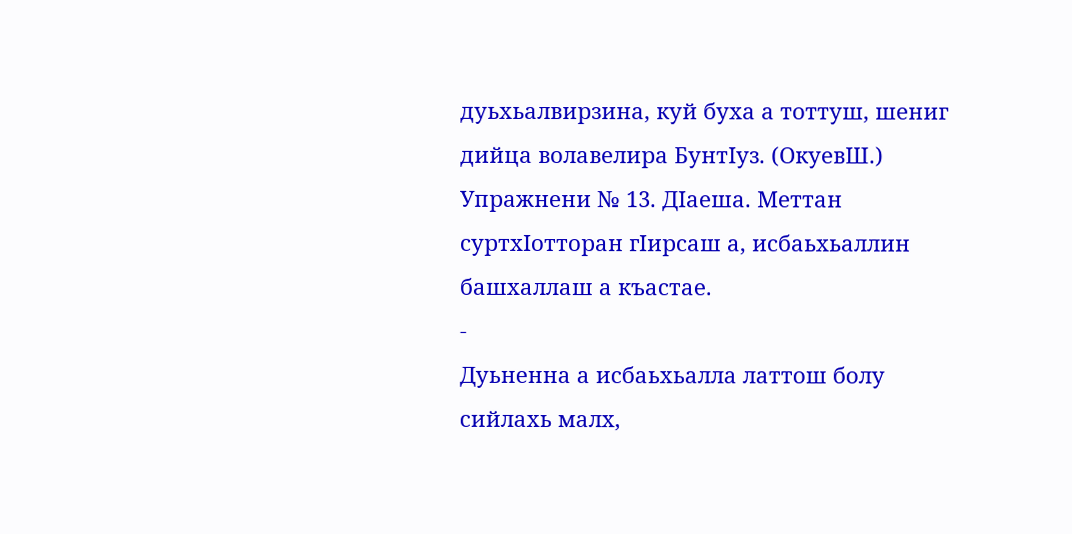дуьхьалвирзина, куй буха а тоттуш, шениг дийца волавелира БунтIуз. (ОкуевШ.)
Упражнени № 13. ДIаеша. Меттан суртхIотторан гIирсаш а, исбаьхьаллин башхаллаш а къастае.
-
Дуьненна а исбаьхьалла латтош болу сийлахь малх,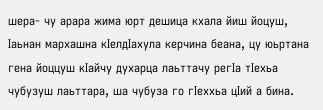шера- чу арара жима юрт дешица кхала йиш йоцуш, Iаьнан мархашна кIелдIахула керчина беана, цу юьртана гена йоццуш кIайчу духарца лаьттачу регIа тIехьа чубузуш лаьттара, ша чубуза го гIеххьа цIий а бина.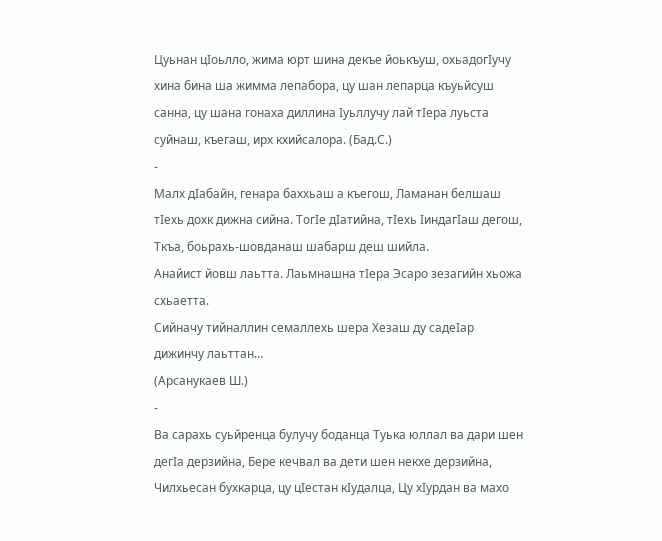Цуьнан цIоьлло, жима юрт шина декъе йоькъуш, охьадогIучу хина бина ша жимма лепабора, цу шан лепарца къуьйсуш санна, цу шана гонаха диллина Iуьллучу лай тIера луьста суйнаш, къегаш, ирх кхийсалора. (Бад.С.)
-
Малх дIабайн, генара баххьаш а къегош, Ламанан белшаш тIехь дохк дижна сийна. ТогIе дIатийна, тIехь IиндагIаш дегош,
Ткъа, боьрахь-шовданаш шабарш деш шийла.
Анайист йовш лаьтта. Лаьмнашна тIера Эсаро зезагийн хьожа схьаетта.
Сийначу тийналлин семаллехь шера Хезаш ду садеIар дижинчу лаьттан…
(Арсанукаев Ш.)
-
Ва сарахь суьйренца булучу боданца Туька юллал ва дари шен дегIа дерзийна, Бере кечвал ва дети шен некхе дерзийна, Чилхьесан бухкарца, цу цIестан кIудалца, Цу хIурдан ва махо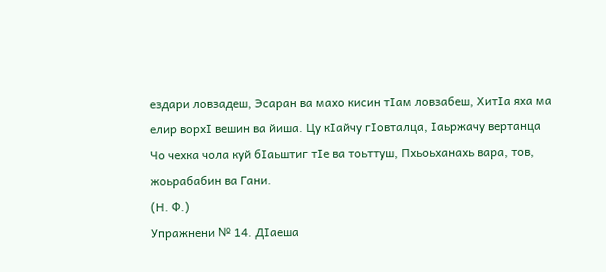ездари ловзадеш, Эсаран ва махо кисин тIам ловзабеш, ХитIа яха ма елир ворхI вешин ва йиша. Цу кIайчу гIовталца, Iаьржачу вертанца
Чо чехка чола куй бIаьштиг тIе ва тоьттуш, Пхьоьханахь вара, тов, жоьрабабин ва Гани.
(Н. Ф.)
Упражнени № 14. ДIаеша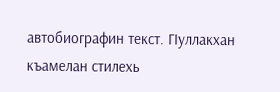автобиографин текст. ГIуллакхан къамелан стилехь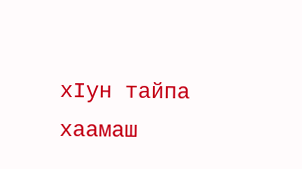хIун тайпа хаамаш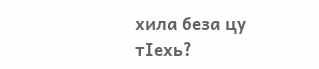хила беза цу тIехь?